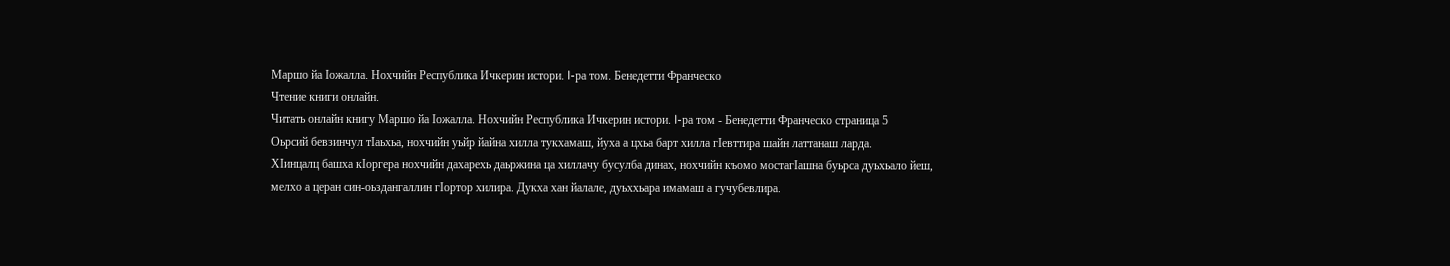Маршо йа Iожалла. Нохчийн Республика Ичкерин истори. I-ра том. Бенедетти Франческо
Чтение книги онлайн.
Читать онлайн книгу Маршо йа Iожалла. Нохчийн Республика Ичкерин истори. I-ра том - Бенедетти Франческо страница 5
Оьрсий бевзинчул тIаьхьа, нохчийн уьйр йайна хилла тукхамаш, йуха а цхьа барт хилла гIевттира шайн латтанаш ларда.
ХIинцалц башха кIоргера нохчийн дахарехь даьржина ца хиллачу бусулба динах, нохчийн къомо мостагIашна буьрса дуьхьало йеш, мелхо а церан син-оьздангаллин гIортор хилира. Дукха хан йалале, дуьххьара имамаш а гучубевлира.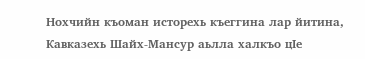Нохчийн къоман исторехь къеггина лар йитина, Кавказехь Шайх-Мансур аьлла халкъо цIе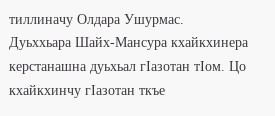тиллиначу Олдара Ушурмас.
Дуьххьара Шайх-Мансура кхайкхинера керстанашна дуьхьал гIазотан тIом. Цо кхайкхинчу гIазотан ткъе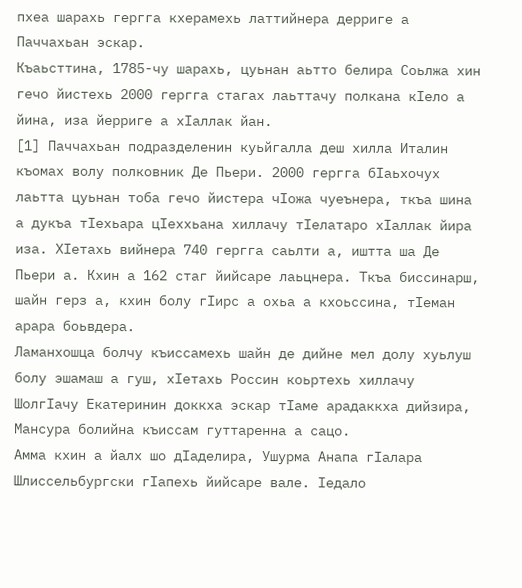пхеа шарахь гергга кхерамехь латтийнера дерриге а Паччахьан эскар.
Къаьсттина, 1785-чу шарахь, цуьнан аьтто белира Соьлжа хин гечо йистехь 2000 гергга стагах лаьттачу полкана кIело а йина, иза йерриге а хIаллак йан.
[1] Паччахьан подразделенин куьйгалла деш хилла Италин къомах волу полковник Де Пьери. 2000 гергга бIаьхочух лаьтта цуьнан тоба гечо йистера чIожа чуеънера, ткъа шина а дукъа тIехьара цIеххьана хиллачу тIелатаро хIаллак йира иза. ХIетахь вийнера 740 гергга саьлти а, иштта ша Де Пьери а. Кхин а 162 стаг йийсаре лаьцнера. Ткъа биссинарш, шайн герз а, кхин болу гIирс а охьа а кхоьссина, тIеман арара боьвдера.
Ламанхошца болчу къиссамехь шайн де дийне мел долу хуьлуш болу эшамаш а гуш, хIетахь Россин коьртехь хиллачу ШолгIачу Екатеринин доккха эскар тIаме арадаккха дийзира, Мансура болийна къиссам гуттаренна а сацо.
Амма кхин а йалх шо дIаделира, Ушурма Анапа гIалара Шлиссельбургски гIапехь йийсаре вале. Iедало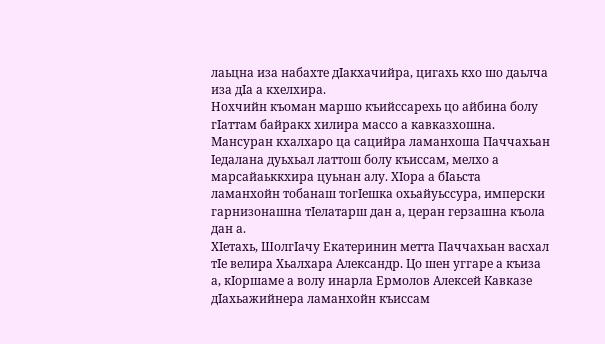лаьцна иза набахте дIакхачийра, цигахь кхо шо даьлча иза дIа а кхелхира.
Нохчийн къоман маршо къийссарехь цо айбина болу гIаттам байракх хилира массо а кавказхошна. Мансуран кхалхаро ца сацийра ламанхоша Паччахьан Iедалана дуьхьал латтош болу къиссам, мелхо а марсайаьккхира цуьнан алу. ХIора а бIаьста ламанхойн тобанаш тогIешка охьайуьссура, имперски гарнизонашна тIелатарш дан а, церан герзашна къола дан а.
ХIетахь, ШолгIачу Екатеринин метта Паччахьан васхал тIе велира Хьалхара Александр. Цо шен уггаре а къиза а, кIоршаме а волу инарла Ермолов Алексей Кавказе дIахьажийнера ламанхойн къиссам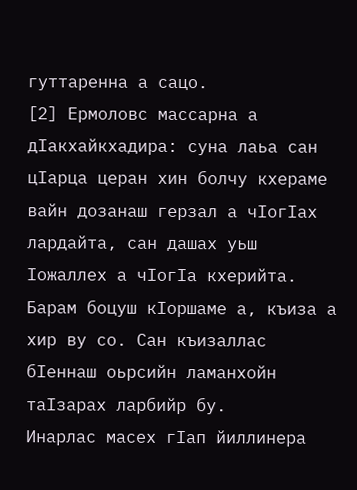гуттаренна а сацо.
[2] Ермоловс массарна а дIакхайкхадира: суна лаьа сан цIарца церан хин болчу кхераме вайн дозанаш герзал а чIогIах лардайта, сан дашах уьш Iожаллех а чIогIа кхерийта. Барам боцуш кIоршаме а, къиза а хир ву со. Сан къизаллас бIеннаш оьрсийн ламанхойн таIзарах ларбийр бу.
Инарлас масех гIап йиллинера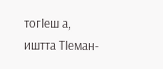тогIеш а, иштта ТIеман-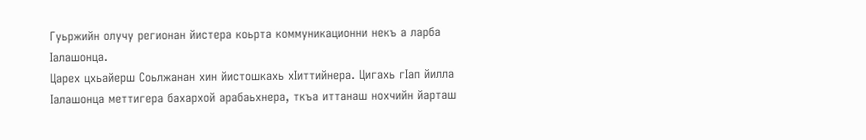Гуьржийн олучу регионан йистера коьрта коммуникационни некъ а ларба Iалашонца.
Царех цхьайерш Соьлжанан хин йистошкахь хIиттийнера. Цигахь гIап йилла Iалашонца меттигера бахархой арабаьхнера, ткъа иттанаш нохчийн йарташ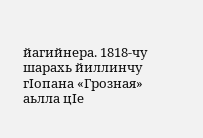йагийнера. 1818-чу шарахь йиллинчу гIопана «Грозная» аьлла цIе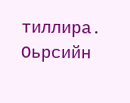тиллира. Оьрсийн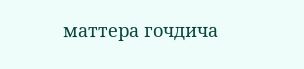маттера гочдича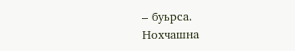– буьрса.
Нохчашна